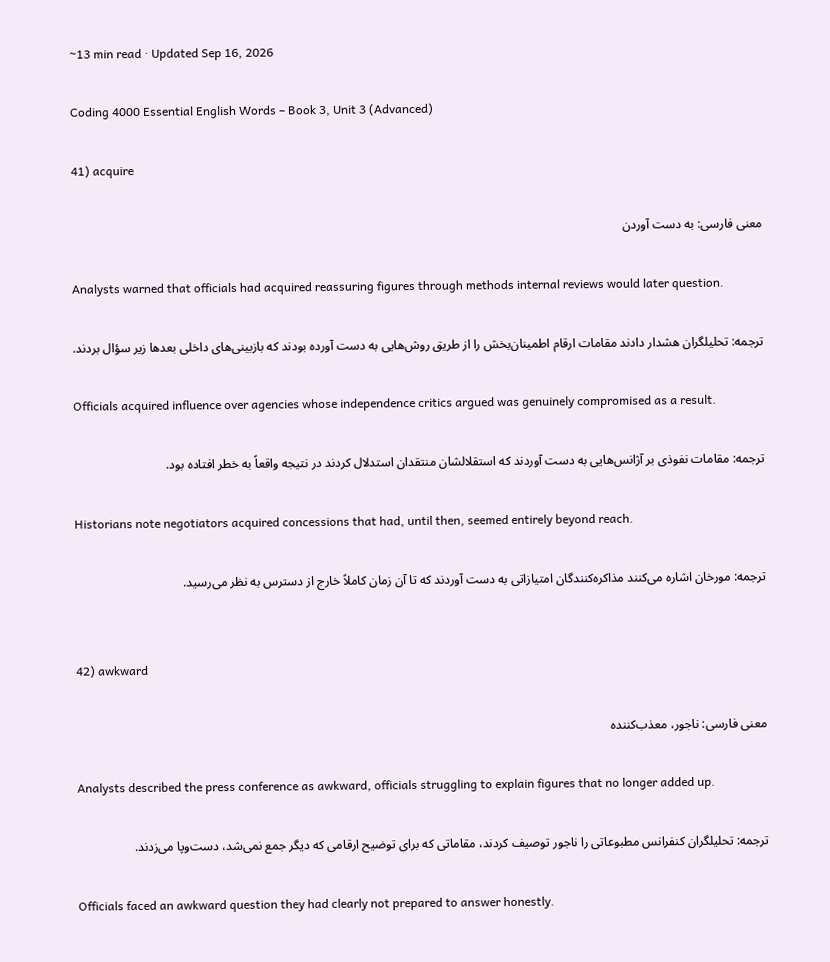~13 min read · Updated Sep 16, 2026

Coding 4000 Essential English Words – Book 3, Unit 3 (Advanced)

41) acquire

معنی فارسی: به دست آوردن

Analysts warned that officials had acquired reassuring figures through methods internal reviews would later question.

ترجمه: تحلیلگران هشدار دادند مقامات ارقام اطمینان‌بخش را از طریق روش‌هایی به دست آورده بودند که بازبینی‌های داخلی بعدها زیر سؤال بردند.

Officials acquired influence over agencies whose independence critics argued was genuinely compromised as a result.

ترجمه: مقامات نفوذی بر آژانس‌هایی به دست آوردند که استقلالشان منتقدان استدلال کردند در نتیجه واقعاً به خطر افتاده بود.

Historians note negotiators acquired concessions that had, until then, seemed entirely beyond reach.

ترجمه: مورخان اشاره می‌کنند مذاکره‌کنندگان امتیازاتی به دست آوردند که تا آن زمان کاملاً خارج از دسترس به نظر می‌رسید.


42) awkward

معنی فارسی: ناجور، معذب‌کننده

Analysts described the press conference as awkward, officials struggling to explain figures that no longer added up.

ترجمه: تحلیلگران کنفرانس مطبوعاتی را ناجور توصیف کردند، مقاماتی که برای توضیح ارقامی که دیگر جمع نمی‌شد، دست‌وپا می‌زدند.

Officials faced an awkward question they had clearly not prepared to answer honestly.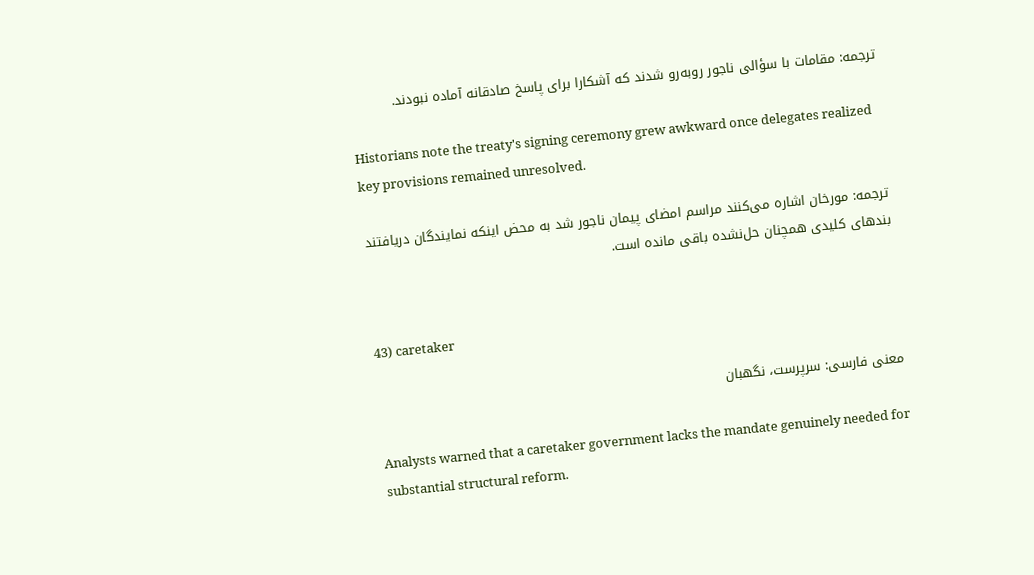ترجمه: مقامات با سؤالی ناجور روبه‌رو شدند که آشکارا برای پاسخ صادقانه آماده نبودند.

Historians note the treaty's signing ceremony grew awkward once delegates realized key provisions remained unresolved.

ترجمه: مورخان اشاره می‌کنند مراسم امضای پیمان ناجور شد به محض اینکه نمایندگان دریافتند بندهای کلیدی همچنان حل‌نشده باقی مانده است.


43) caretaker

معنی فارسی: سرپرست، نگهبان

Analysts warned that a caretaker government lacks the mandate genuinely needed for substantial structural reform.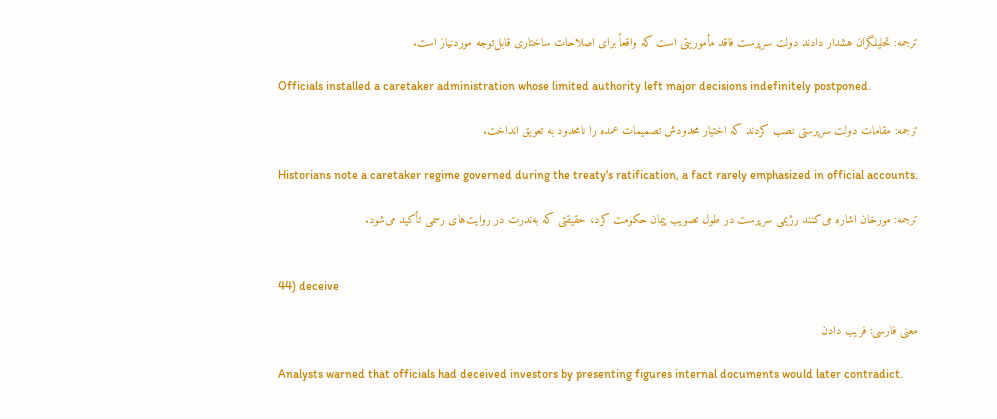ترجمه: تحلیلگران هشدار دادند دولت سرپرست فاقد مأموریتی است که واقعاً برای اصلاحات ساختاری قابل‌توجه موردنیاز است.

Officials installed a caretaker administration whose limited authority left major decisions indefinitely postponed.

ترجمه: مقامات دولت سرپرستی نصب کردند که اختیار محدودش تصمیمات عمده را نامحدود به تعویق انداخت.

Historians note a caretaker regime governed during the treaty's ratification, a fact rarely emphasized in official accounts.

ترجمه: مورخان اشاره می‌کنند رژیمی سرپرست در طول تصویب پیمان حکومت کرد، حقیقتی که به‌ندرت در روایت‌های رسمی تأکید می‌شود.


44) deceive

معنی فارسی: فریب دادن

Analysts warned that officials had deceived investors by presenting figures internal documents would later contradict.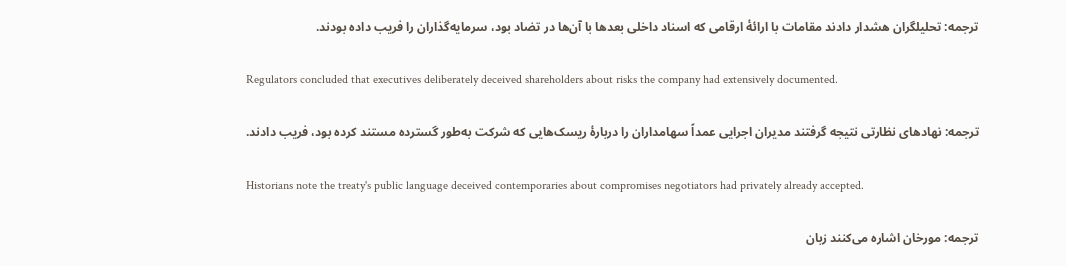ترجمه: تحلیلگران هشدار دادند مقامات با ارائهٔ ارقامی که اسناد داخلی بعدها با آن‌ها در تضاد بود، سرمایه‌گذاران را فریب داده بودند.

Regulators concluded that executives deliberately deceived shareholders about risks the company had extensively documented.

ترجمه: نهادهای نظارتی نتیجه گرفتند مدیران اجرایی عمداً سهامداران را دربارهٔ ریسک‌هایی که شرکت به‌طور گسترده مستند کرده بود، فریب دادند.

Historians note the treaty's public language deceived contemporaries about compromises negotiators had privately already accepted.

ترجمه: مورخان اشاره می‌کنند زبان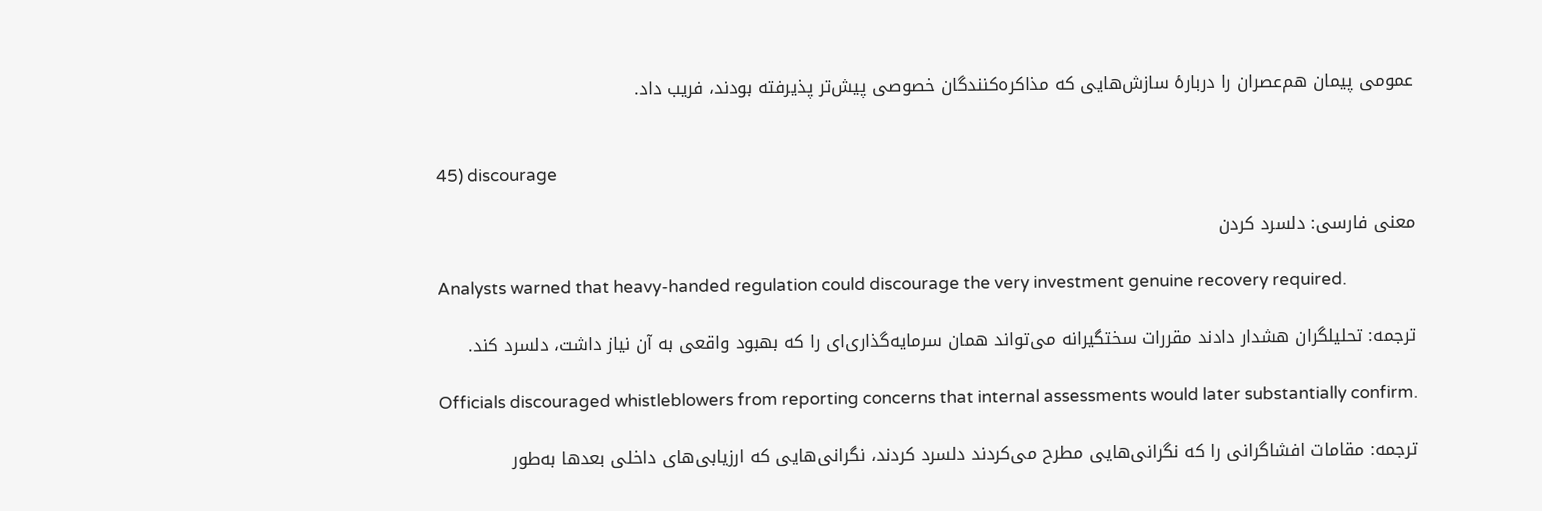عمومی پیمان هم‌عصران را دربارهٔ سازش‌هایی که مذاکره‌کنندگان خصوصی پیش‌تر پذیرفته بودند، فریب داد.


45) discourage

معنی فارسی: دلسرد کردن

Analysts warned that heavy-handed regulation could discourage the very investment genuine recovery required.

ترجمه: تحلیلگران هشدار دادند مقررات سختگیرانه می‌تواند همان سرمایه‌گذاری‌ای را که بهبود واقعی به آن نیاز داشت، دلسرد کند.

Officials discouraged whistleblowers from reporting concerns that internal assessments would later substantially confirm.

ترجمه: مقامات افشاگرانی را که نگرانی‌هایی مطرح می‌کردند دلسرد کردند، نگرانی‌هایی که ارزیابی‌های داخلی بعدها به‌طور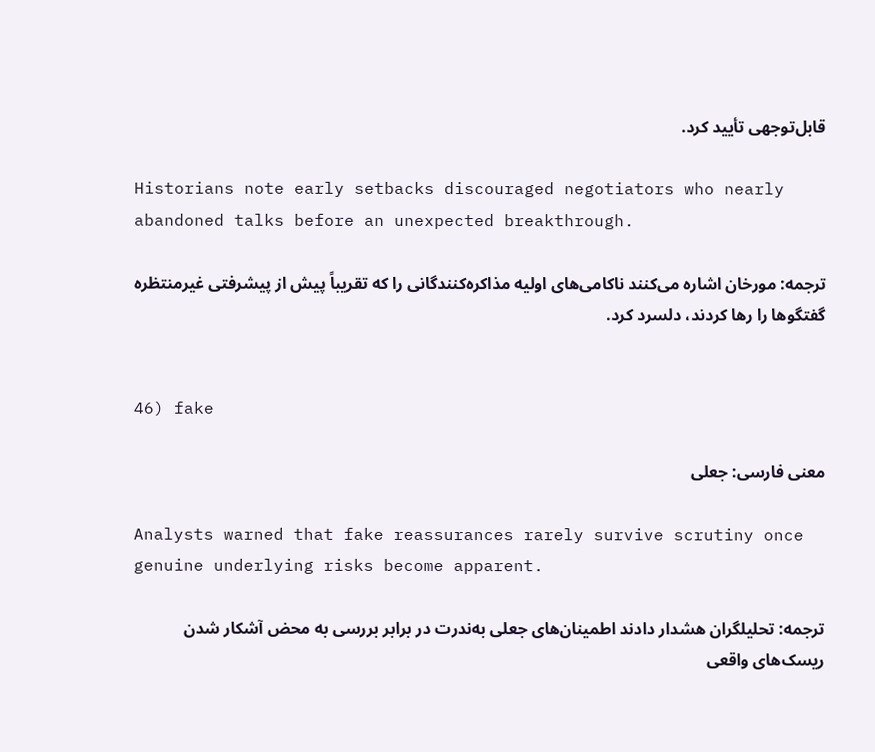قابل‌توجهی تأیید کرد.

Historians note early setbacks discouraged negotiators who nearly abandoned talks before an unexpected breakthrough.

ترجمه: مورخان اشاره می‌کنند ناکامی‌های اولیه مذاکره‌کنندگانی را که تقریباً پیش از پیشرفتی غیرمنتظره گفتگوها را رها کردند، دلسرد کرد.


46) fake

معنی فارسی: جعلی

Analysts warned that fake reassurances rarely survive scrutiny once genuine underlying risks become apparent.

ترجمه: تحلیلگران هشدار دادند اطمینان‌های جعلی به‌ندرت در برابر بررسی به محض آشکار شدن ریسک‌های واقعی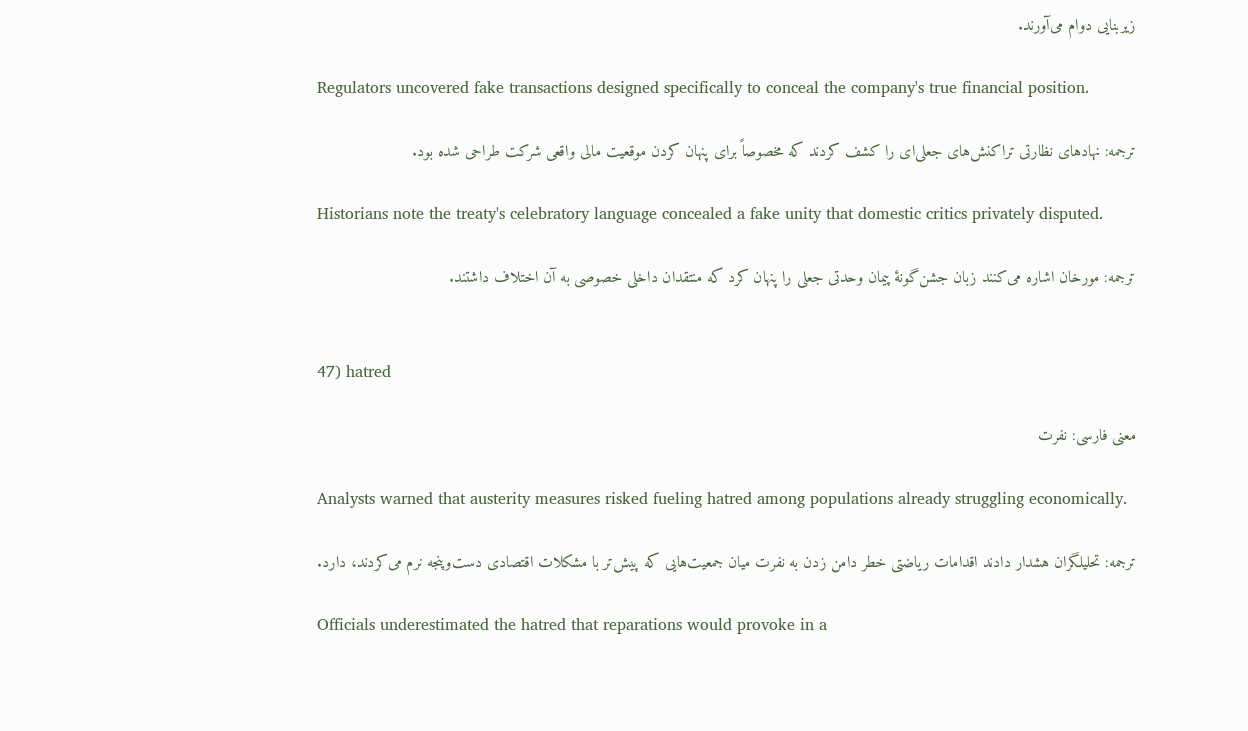زیربنایی دوام می‌آورند.

Regulators uncovered fake transactions designed specifically to conceal the company's true financial position.

ترجمه: نهادهای نظارتی تراکنش‌های جعلی‌ای را کشف کردند که مخصوصاً برای پنهان کردن موقعیت مالی واقعی شرکت طراحی شده بود.

Historians note the treaty's celebratory language concealed a fake unity that domestic critics privately disputed.

ترجمه: مورخان اشاره می‌کنند زبان جشن‌گونهٔ پیمان وحدتی جعلی را پنهان کرد که منتقدان داخلی خصوصی به آن اختلاف داشتند.


47) hatred

معنی فارسی: نفرت

Analysts warned that austerity measures risked fueling hatred among populations already struggling economically.

ترجمه: تحلیلگران هشدار دادند اقدامات ریاضتی خطر دامن زدن به نفرت میان جمعیت‌هایی که پیش‌تر با مشکلات اقتصادی دست‌وپنجه نرم می‌کردند، دارد.

Officials underestimated the hatred that reparations would provoke in a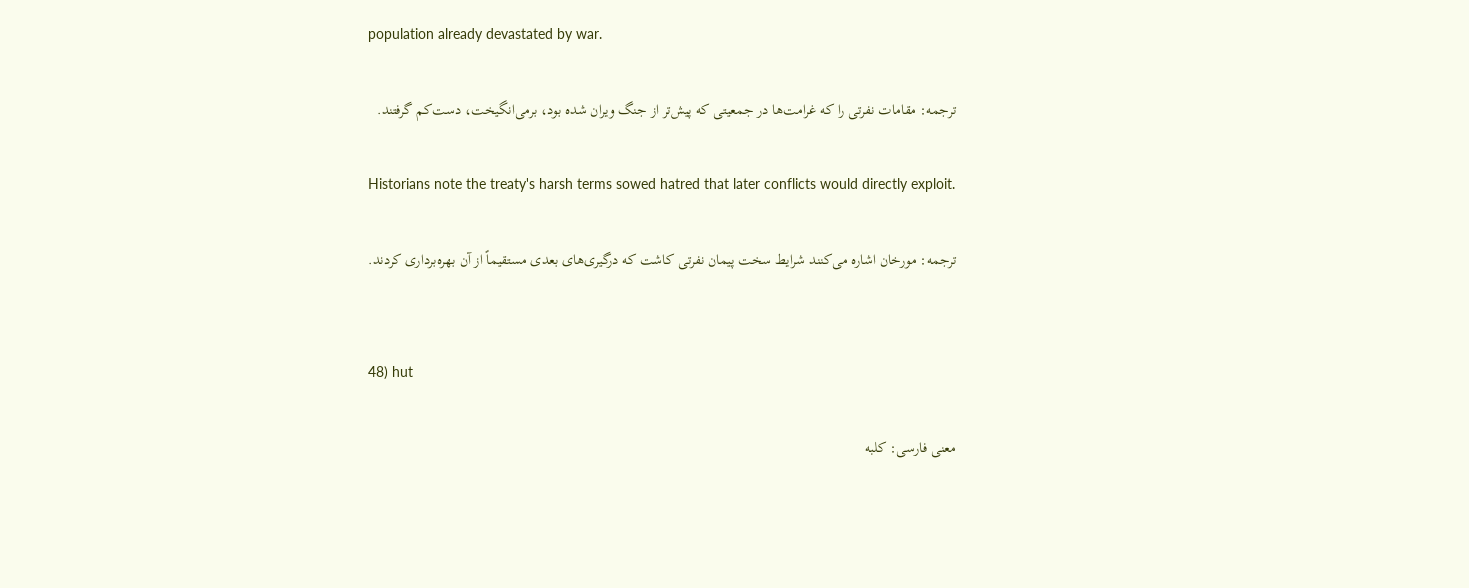population already devastated by war.

ترجمه: مقامات نفرتی را که غرامت‌ها در جمعیتی که پیش‌تر از جنگ ویران شده بود، برمی‌انگیخت، دست‌کم گرفتند.

Historians note the treaty's harsh terms sowed hatred that later conflicts would directly exploit.

ترجمه: مورخان اشاره می‌کنند شرایط سخت پیمان نفرتی کاشت که درگیری‌های بعدی مستقیماً از آن بهره‌برداری کردند.


48) hut

معنی فارسی: کلبه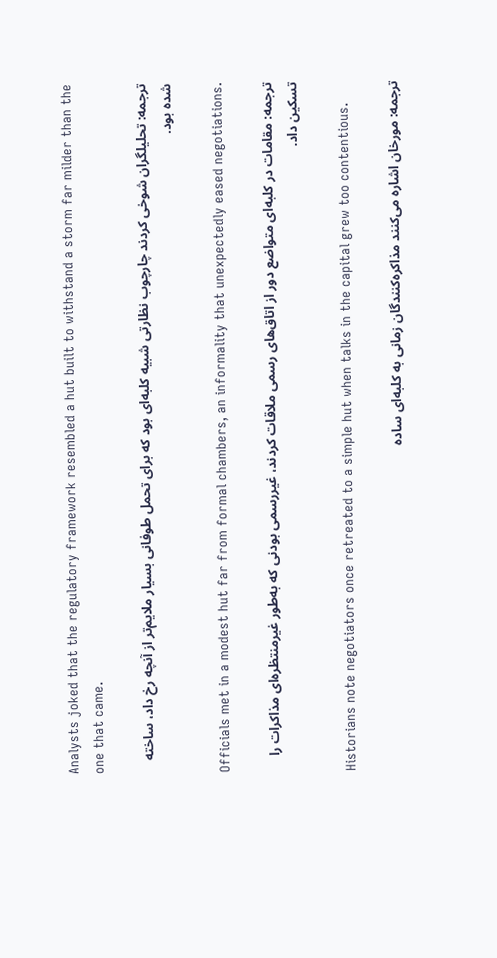Analysts joked that the regulatory framework resembled a hut built to withstand a storm far milder than the one that came.

ترجمه: تحلیلگران شوخی کردند چارچوب نظارتی شبیه کلبه‌ای بود که برای تحمل طوفانی بسیار ملایم‌تر از آنچه رخ داد، ساخته شده بود.

Officials met in a modest hut far from formal chambers, an informality that unexpectedly eased negotiations.

ترجمه: مقامات در کلبه‌ای متواضع دور از اتاق‌های رسمی ملاقات کردند، غیررسمی بودنی که به‌طور غیرمنتظره‌ای مذاکرات را تسکین داد.

Historians note negotiators once retreated to a simple hut when talks in the capital grew too contentious.

ترجمه: مورخان اشاره می‌کنند مذاکره‌کنندگان زمانی به کلبه‌ای ساده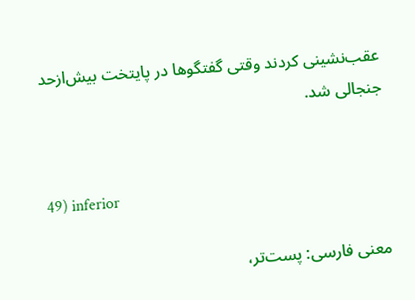عقب‌نشینی کردند وقتی گفتگوها در پایتخت بیش‌ازحد جنجالی شد.


49) inferior

معنی فارسی: پست‌تر،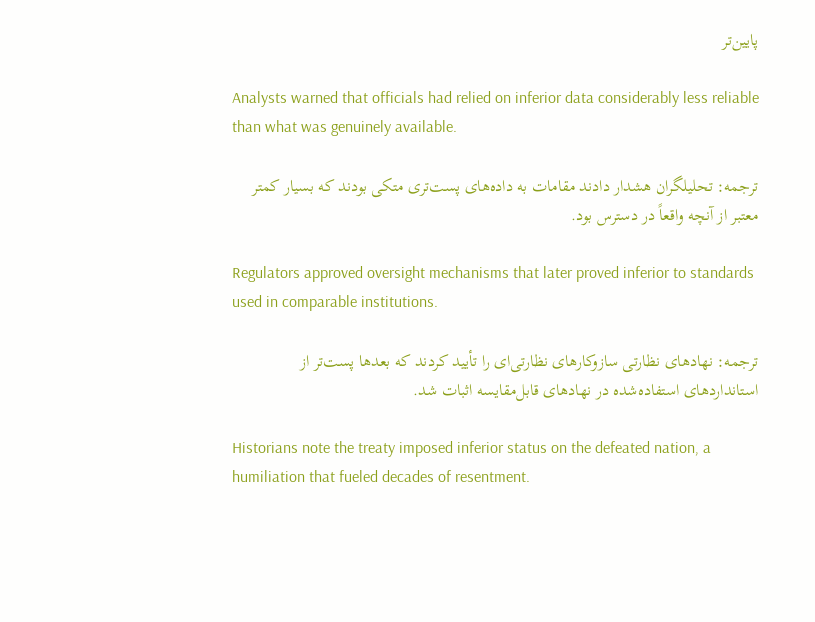پایین‌تر

Analysts warned that officials had relied on inferior data considerably less reliable than what was genuinely available.

ترجمه: تحلیلگران هشدار دادند مقامات به داده‌های پست‌تری متکی بودند که بسیار کمتر معتبر از آنچه واقعاً در دسترس بود.

Regulators approved oversight mechanisms that later proved inferior to standards used in comparable institutions.

ترجمه: نهادهای نظارتی سازوکارهای نظارتی‌ای را تأیید کردند که بعدها پست‌تر از استانداردهای استفاده‌شده در نهادهای قابل‌مقایسه اثبات شد.

Historians note the treaty imposed inferior status on the defeated nation, a humiliation that fueled decades of resentment.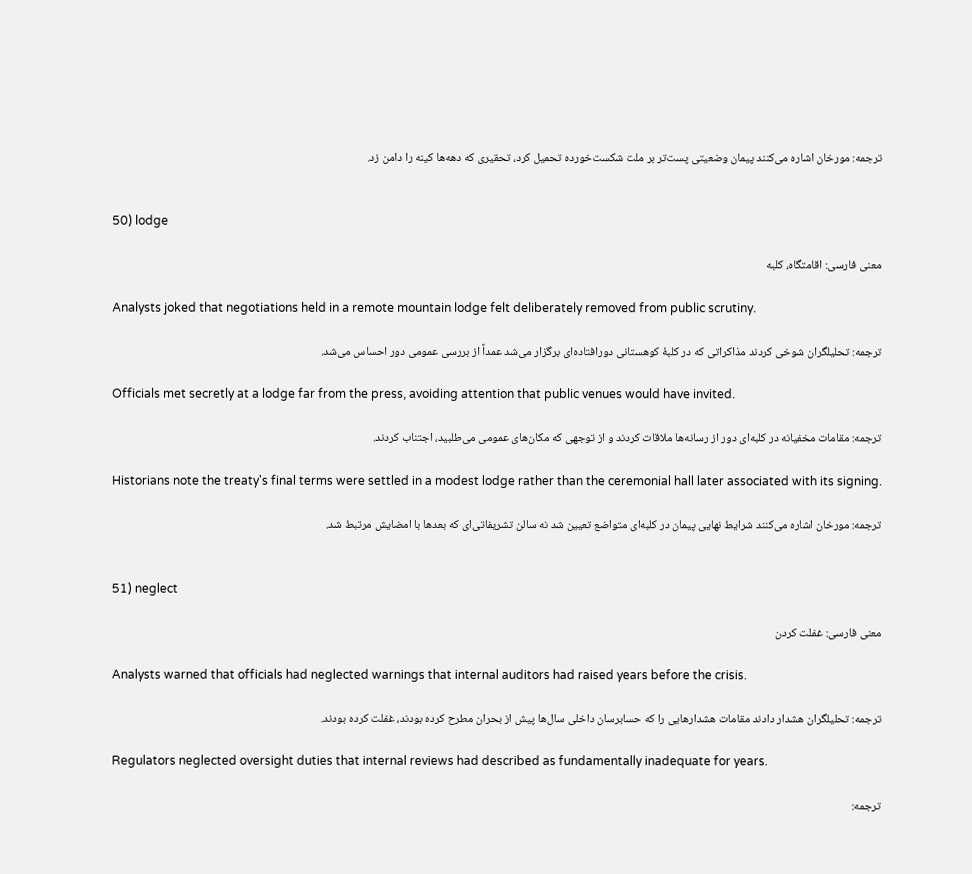ترجمه: مورخان اشاره می‌کنند پیمان وضعیتی پست‌تر بر ملت شکست‌خورده تحمیل کرد، تحقیری که دهه‌ها کینه را دامن زد.


50) lodge

معنی فارسی: اقامتگاه، کلبه

Analysts joked that negotiations held in a remote mountain lodge felt deliberately removed from public scrutiny.

ترجمه: تحلیلگران شوخی کردند مذاکراتی که در کلبهٔ کوهستانی دورافتاده‌ای برگزار می‌شد عمداً از بررسی عمومی دور احساس می‌شد.

Officials met secretly at a lodge far from the press, avoiding attention that public venues would have invited.

ترجمه: مقامات مخفیانه در کلبه‌ای دور از رسانه‌ها ملاقات کردند و از توجهی که مکان‌های عمومی می‌طلبید، اجتناب کردند.

Historians note the treaty's final terms were settled in a modest lodge rather than the ceremonial hall later associated with its signing.

ترجمه: مورخان اشاره می‌کنند شرایط نهایی پیمان در کلبه‌ای متواضع تعیین شد نه سالن تشریفاتی‌ای که بعدها با امضایش مرتبط شد.


51) neglect

معنی فارسی: غفلت کردن

Analysts warned that officials had neglected warnings that internal auditors had raised years before the crisis.

ترجمه: تحلیلگران هشدار دادند مقامات هشدارهایی را که حسابرسان داخلی سال‌ها پیش از بحران مطرح کرده بودند، غفلت کرده بودند.

Regulators neglected oversight duties that internal reviews had described as fundamentally inadequate for years.

ترجمه: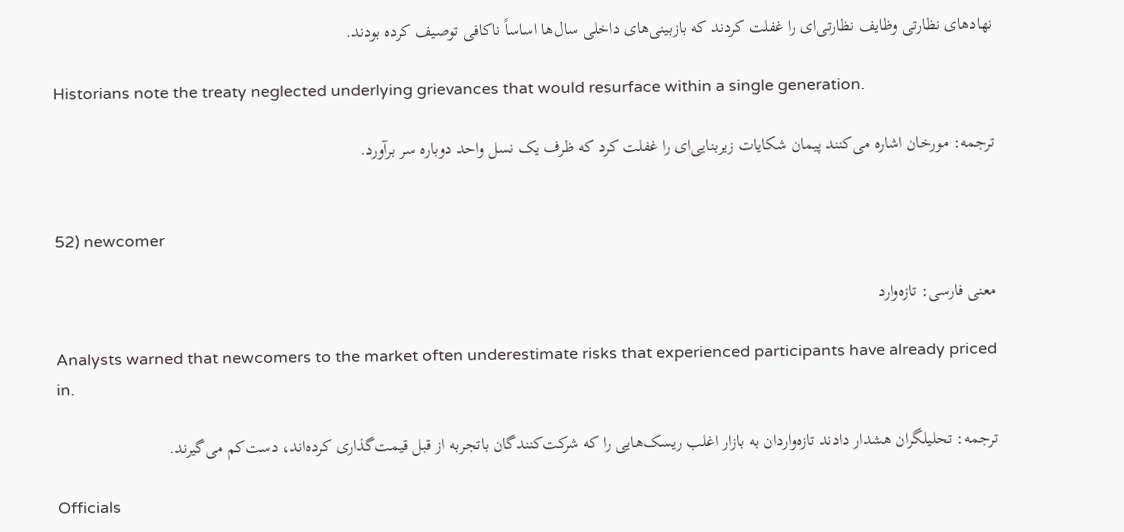نهادهای نظارتی وظایف نظارتی‌ای را غفلت کردند که بازبینی‌های داخلی سال‌ها اساساً ناکافی توصیف کرده بودند.

Historians note the treaty neglected underlying grievances that would resurface within a single generation.

ترجمه: مورخان اشاره می‌کنند پیمان شکایات زیربنایی‌ای را غفلت کرد که ظرف یک نسل واحد دوباره سر برآورد.


52) newcomer

معنی فارسی: تازه‌وارد

Analysts warned that newcomers to the market often underestimate risks that experienced participants have already priced in.

ترجمه: تحلیلگران هشدار دادند تازه‌واردان به بازار اغلب ریسک‌هایی را که شرکت‌کنندگان باتجربه از قبل قیمت‌گذاری کرده‌اند، دست‌کم می‌گیرند.

Officials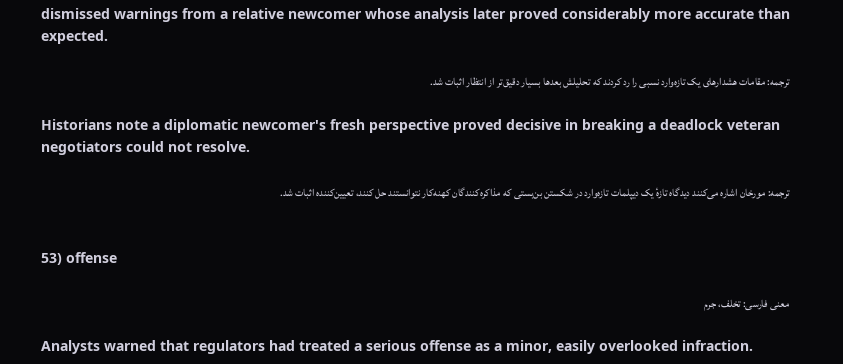dismissed warnings from a relative newcomer whose analysis later proved considerably more accurate than expected.

ترجمه: مقامات هشدارهای یک تازه‌وارد نسبی را رد کردند که تحلیلش بعدها بسیار دقیق‌تر از انتظار اثبات شد.

Historians note a diplomatic newcomer's fresh perspective proved decisive in breaking a deadlock veteran negotiators could not resolve.

ترجمه: مورخان اشاره می‌کنند دیدگاه تازهٔ یک دیپلمات تازه‌وارد در شکستن بن‌بستی که مذاکره‌کنندگان کهنه‌کار نتوانستند حل کنند، تعیین‌کننده اثبات شد.


53) offense

معنی فارسی: تخلف، جرم

Analysts warned that regulators had treated a serious offense as a minor, easily overlooked infraction.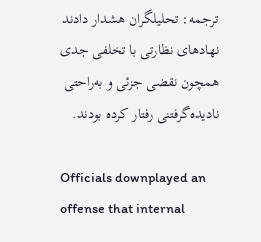ترجمه: تحلیلگران هشدار دادند نهادهای نظارتی با تخلفی جدی همچون نقضی جزئی و به‌راحتی نادیده‌گرفتنی رفتار کرده بودند.

Officials downplayed an offense that internal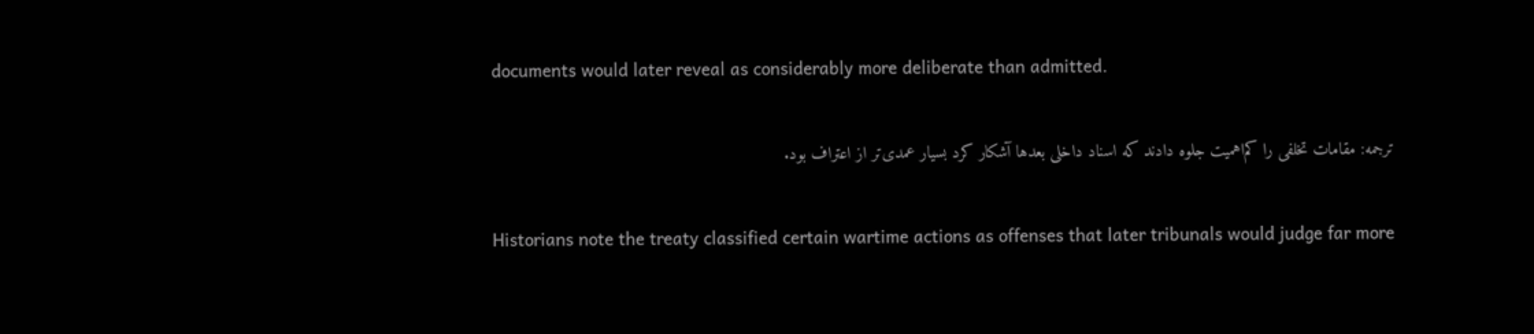documents would later reveal as considerably more deliberate than admitted.

ترجمه: مقامات تخلفی را کم‌اهمیت جلوه دادند که اسناد داخلی بعدها آشکار کرد بسیار عمدی‌تر از اعتراف بود.

Historians note the treaty classified certain wartime actions as offenses that later tribunals would judge far more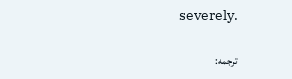severely.

ترجمه: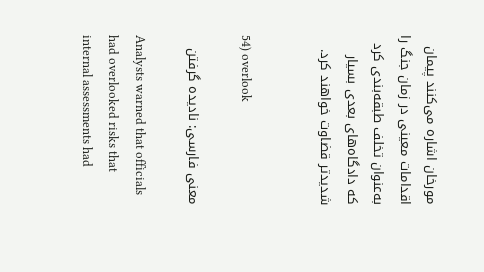مورخان اشاره می‌کنند پیمان اقدامات معینی در زمان جنگ را به‌عنوان تخلف طبقه‌بندی کرد که دادگاه‌های بعدی بسیار شدیدتر قضاوت خواهند کرد.


54) overlook

معنی فارسی: نادیده گرفتن

Analysts warned that officials had overlooked risks that internal assessments had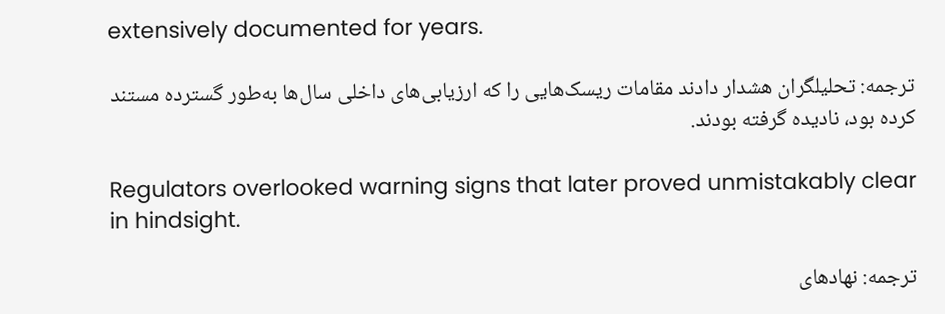extensively documented for years.

ترجمه: تحلیلگران هشدار دادند مقامات ریسک‌هایی را که ارزیابی‌های داخلی سال‌ها به‌طور گسترده مستند کرده بود، نادیده گرفته بودند.

Regulators overlooked warning signs that later proved unmistakably clear in hindsight.

ترجمه: نهادهای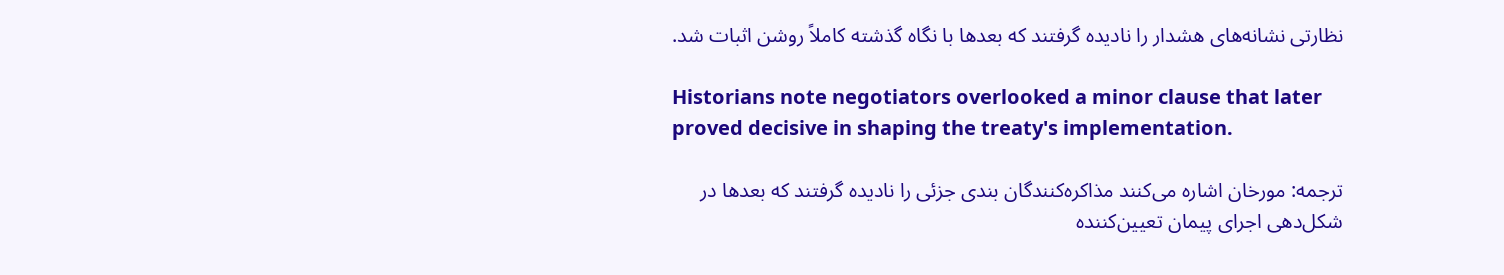نظارتی نشانه‌های هشدار را نادیده گرفتند که بعدها با نگاه گذشته کاملاً روشن اثبات شد.

Historians note negotiators overlooked a minor clause that later proved decisive in shaping the treaty's implementation.

ترجمه: مورخان اشاره می‌کنند مذاکره‌کنندگان بندی جزئی را نادیده گرفتند که بعدها در شکل‌دهی اجرای پیمان تعیین‌کننده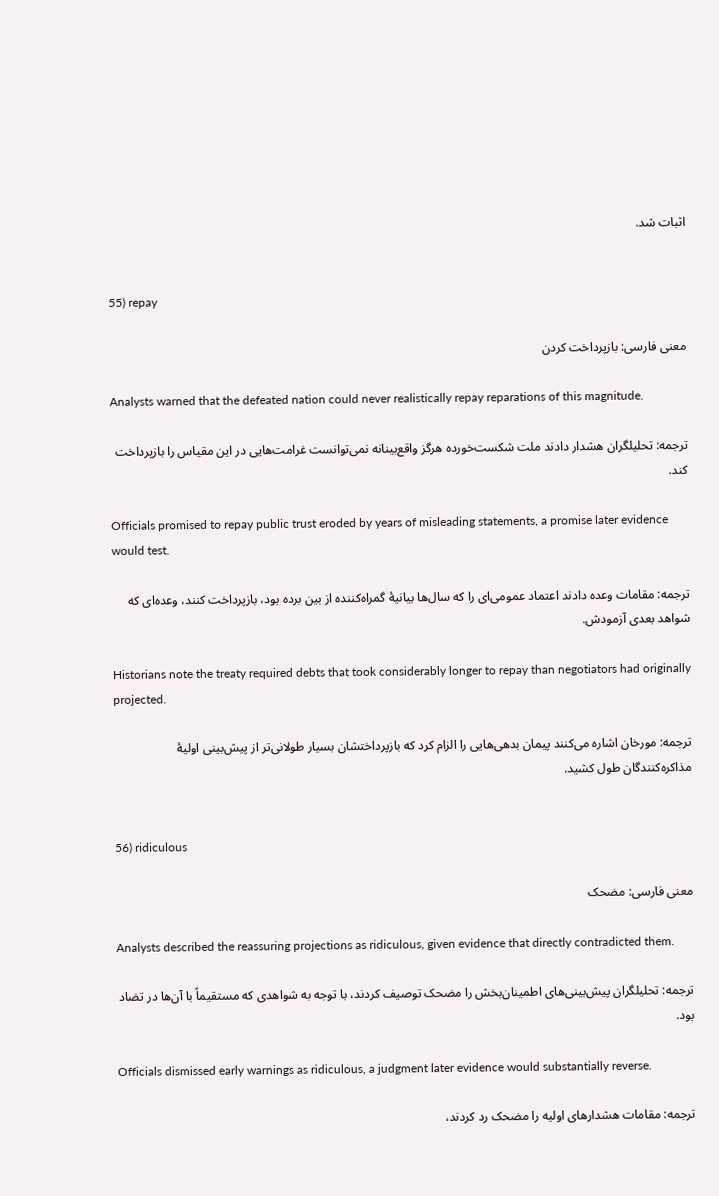اثبات شد.


55) repay

معنی فارسی: بازپرداخت کردن

Analysts warned that the defeated nation could never realistically repay reparations of this magnitude.

ترجمه: تحلیلگران هشدار دادند ملت شکست‌خورده هرگز واقع‌بینانه نمی‌توانست غرامت‌هایی در این مقیاس را بازپرداخت کند.

Officials promised to repay public trust eroded by years of misleading statements, a promise later evidence would test.

ترجمه: مقامات وعده دادند اعتماد عمومی‌ای را که سال‌ها بیانیهٔ گمراه‌کننده از بین برده بود، بازپرداخت کنند، وعده‌ای که شواهد بعدی آزمودش.

Historians note the treaty required debts that took considerably longer to repay than negotiators had originally projected.

ترجمه: مورخان اشاره می‌کنند پیمان بدهی‌هایی را الزام کرد که بازپرداختشان بسیار طولانی‌تر از پیش‌بینی اولیهٔ مذاکره‌کنندگان طول کشید.


56) ridiculous

معنی فارسی: مضحک

Analysts described the reassuring projections as ridiculous, given evidence that directly contradicted them.

ترجمه: تحلیلگران پیش‌بینی‌های اطمینان‌بخش را مضحک توصیف کردند، با توجه به شواهدی که مستقیماً با آن‌ها در تضاد بود.

Officials dismissed early warnings as ridiculous, a judgment later evidence would substantially reverse.

ترجمه: مقامات هشدارهای اولیه را مضحک رد کردند،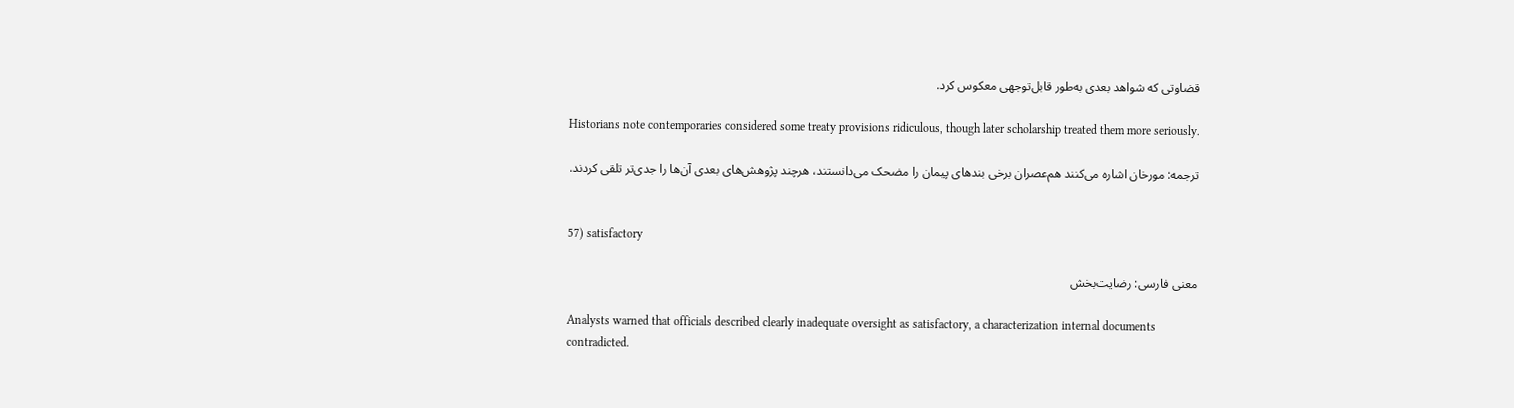قضاوتی که شواهد بعدی به‌طور قابل‌توجهی معکوس کرد.

Historians note contemporaries considered some treaty provisions ridiculous, though later scholarship treated them more seriously.

ترجمه: مورخان اشاره می‌کنند هم‌عصران برخی بندهای پیمان را مضحک می‌دانستند، هرچند پژوهش‌های بعدی آن‌ها را جدی‌تر تلقی کردند.


57) satisfactory

معنی فارسی: رضایت‌بخش

Analysts warned that officials described clearly inadequate oversight as satisfactory, a characterization internal documents contradicted.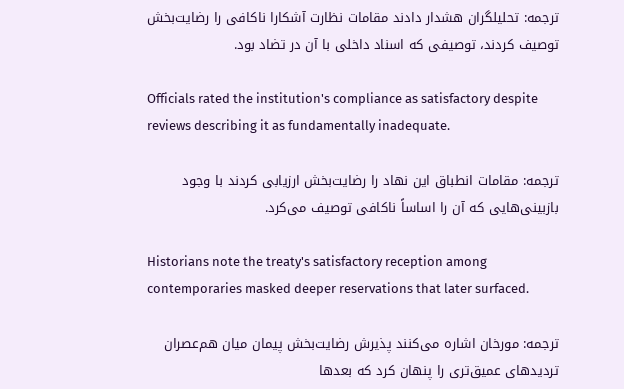ترجمه: تحلیلگران هشدار دادند مقامات نظارت آشکارا ناکافی را رضایت‌بخش توصیف کردند، توصیفی که اسناد داخلی با آن در تضاد بود.

Officials rated the institution's compliance as satisfactory despite reviews describing it as fundamentally inadequate.

ترجمه: مقامات انطباق این نهاد را رضایت‌بخش ارزیابی کردند با وجود بازبینی‌هایی که آن را اساساً ناکافی توصیف می‌کرد.

Historians note the treaty's satisfactory reception among contemporaries masked deeper reservations that later surfaced.

ترجمه: مورخان اشاره می‌کنند پذیرش رضایت‌بخش پیمان میان هم‌عصران تردیدهای عمیق‌تری را پنهان کرد که بعدها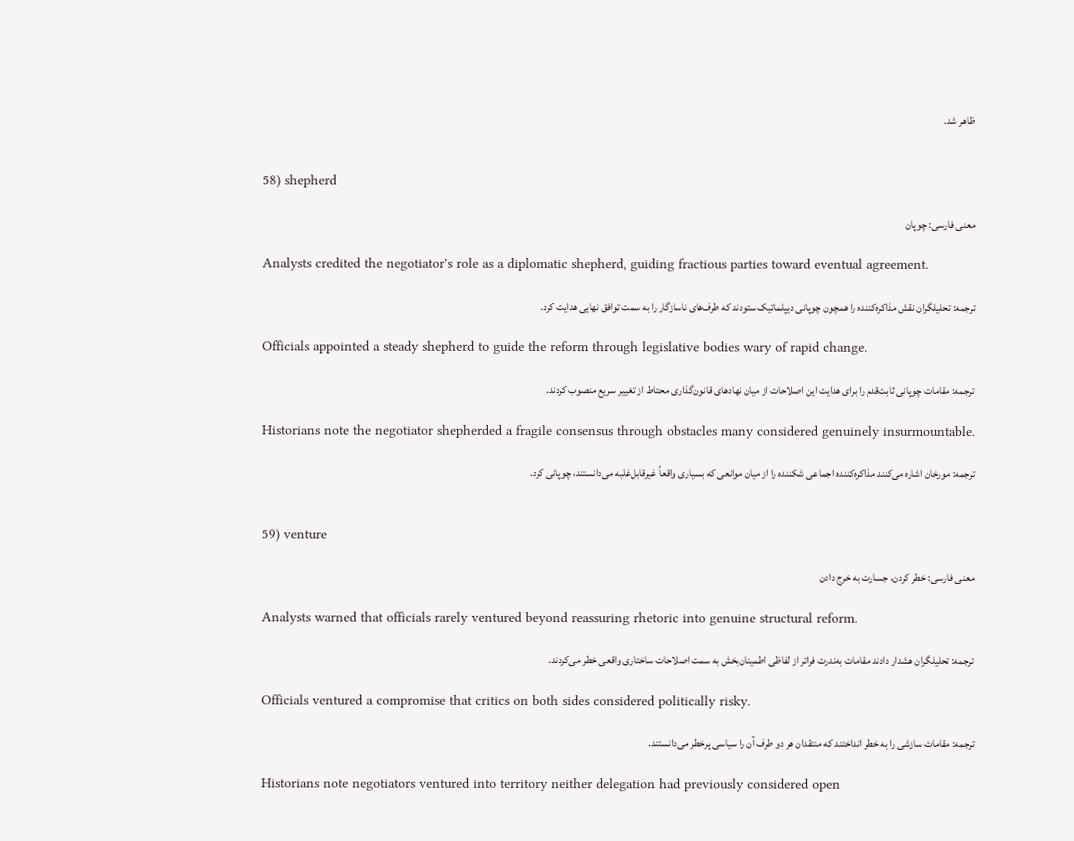ظاهر شد.


58) shepherd

معنی فارسی: چوپان

Analysts credited the negotiator's role as a diplomatic shepherd, guiding fractious parties toward eventual agreement.

ترجمه: تحلیلگران نقش مذاکره‌کننده را همچون چوپانی دیپلماتیک ستودند که طرف‌های ناسازگار را به سمت توافق نهایی هدایت کرد.

Officials appointed a steady shepherd to guide the reform through legislative bodies wary of rapid change.

ترجمه: مقامات چوپانی ثابت‌قدم را برای هدایت این اصلاحات از میان نهادهای قانون‌گذاری محتاط از تغییر سریع منصوب کردند.

Historians note the negotiator shepherded a fragile consensus through obstacles many considered genuinely insurmountable.

ترجمه: مورخان اشاره می‌کنند مذاکره‌کننده اجماعی شکننده را از میان موانعی که بسیاری واقعاً غیرقابل‌غلبه می‌دانستند، چوپانی کرد.


59) venture

معنی فارسی: خطر کردن، جسارت به خرج دادن

Analysts warned that officials rarely ventured beyond reassuring rhetoric into genuine structural reform.

ترجمه: تحلیلگران هشدار دادند مقامات به‌ندرت فراتر از لفاظی اطمینان‌بخش به سمت اصلاحات ساختاری واقعی خطر می‌کردند.

Officials ventured a compromise that critics on both sides considered politically risky.

ترجمه: مقامات سازشی را به خطر انداختند که منتقدان هر دو طرف آن را سیاسی پرخطر می‌دانستند.

Historians note negotiators ventured into territory neither delegation had previously considered open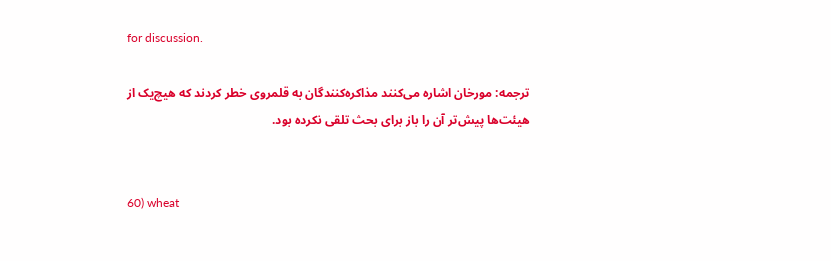for discussion.

ترجمه: مورخان اشاره می‌کنند مذاکره‌کنندگان به قلمروی خطر کردند که هیچ‌یک از هیئت‌ها پیش‌تر آن را باز برای بحث تلقی نکرده بود.


60) wheat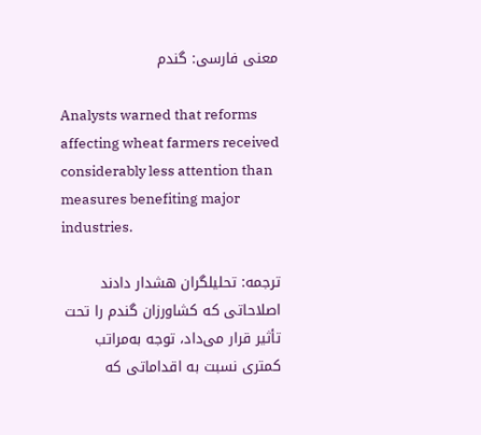معنی فارسی: گندم

Analysts warned that reforms affecting wheat farmers received considerably less attention than measures benefiting major industries.

ترجمه: تحلیلگران هشدار دادند اصلاحاتی که کشاورزان گندم را تحت تأثیر قرار می‌داد، توجه به‌مراتب کمتری نسبت به اقداماتی که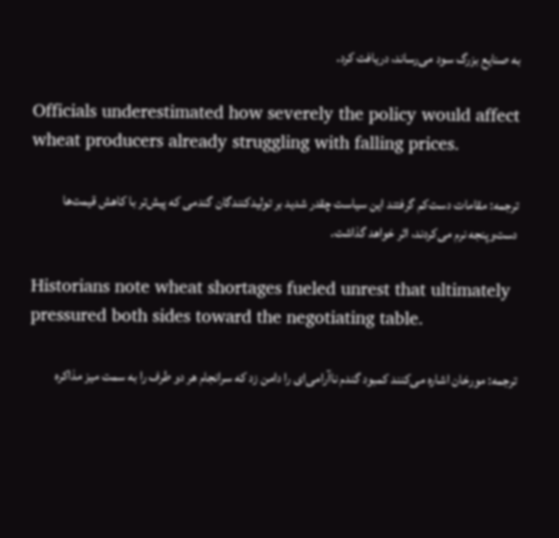به صنایع بزرگ سود می‌رساند، دریافت کرد.

Officials underestimated how severely the policy would affect wheat producers already struggling with falling prices.

ترجمه: مقامات دست‌کم گرفتند این سیاست چقدر شدید بر تولیدکنندگان گندمی که پیش‌تر با کاهش قیمت‌ها دست‌وپنجه نرم می‌کردند، اثر خواهد گذاشت.

Historians note wheat shortages fueled unrest that ultimately pressured both sides toward the negotiating table.

ترجمه: مورخان اشاره می‌کنند کمبود گندم ناآرامی‌ای را دامن زد که سرانجام هر دو طرف را به سمت میز مذاکره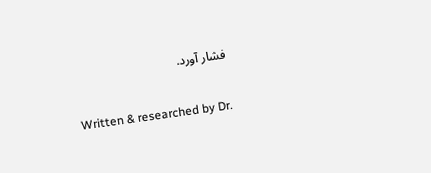فشار آورد.

Written & researched by Dr.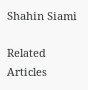Shahin Siami

Related Articles